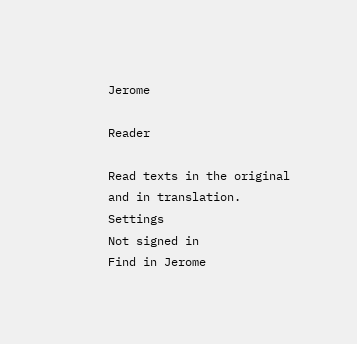Jerome

Reader

Read texts in the original and in translation.
Settings
Not signed in
Find in Jerome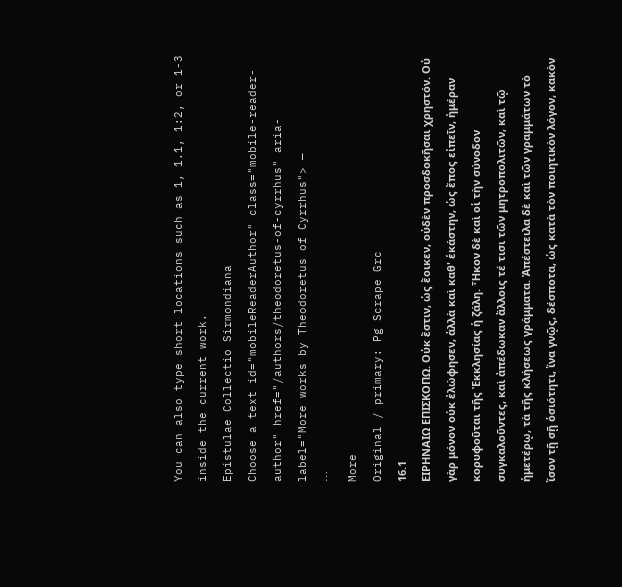You can also type short locations such as 1, 1.1, 1:2, or 1-3 inside the current work.
Epistulae Collectio Sirmondiana
Choose a text id="mobileReaderAuthor" class="mobile-reader-author" href="/authors/theodoretus-of-cyrrhus" aria-label="More works by Theodoretus of Cyrrhus"> —
⋯
More
Original / primary: Pg Scrape Grc
16.1
ΕΙΡΗΝΑΙΩ ΕΠΙΣΚΟΠΩ. Οὐκ ἔστιν, ὡς ἔοικεν, οὐδὲν προσδοκῆσαι χρηστόν. Οὐ γὰρ μόνον οὐκ ἐλώφησεν, ἀλλὰ καὶ καθ' ἑκάστην, ὡς ἔπος εἰπεῖν, ἡμέραν κορυφοῦται τῆς Ἐκκλησίας ἡ ζάλη. Ἧκον δὲ καὶ οἱ τὴν σύνοδον συγκαλοῦντες, καὶ ἀπέδωκαν ἄλλοις τέ τισι τῶν μητροπολιτῶν, καὶ τῷ ἡμετέρῳ, τὰ τῆς κλήσεως γράμματα. Ἀπέστειλα δὲ καὶ τῶν γραμμάτων τὸ ἴσον τῇ σῇ ὁσιότητι, ἵνα γνῷς, δέσποτα, ὡς κατὰ τὸν ποιητικὸν λόγον, κακὸν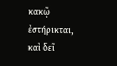κακῷ ἐστήρικται, καὶ δεῖ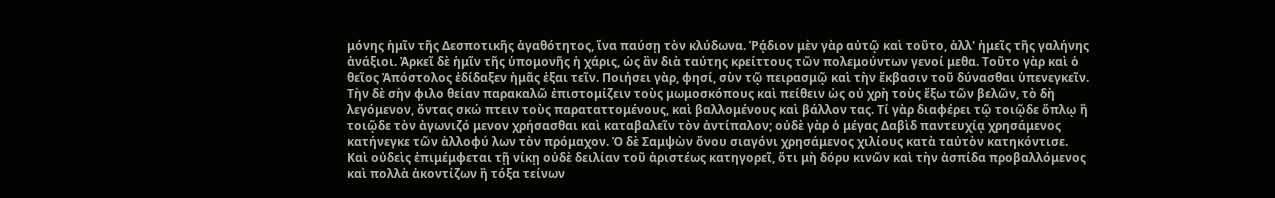μόνης ἡμῖν τῆς Δεσποτικῆς ἀγαθότητος, ἵνα παύσῃ τὸν κλύδωνα. Ῥᾴδιον μὲν γὰρ αὐτῷ καὶ τοῦτο, ἀλλ' ἡμεῖς τῆς γαλήνης ἀνάξιοι. Ἀρκεῖ δὲ ἡμῖν τῆς ὑπομονῆς ἡ χάρις, ὡς ἂν διὰ ταύτης κρείττους τῶν πολεμούντων γενοί μεθα. Τοῦτο γὰρ καὶ ὁ θεῖος Ἀπόστολος ἐδίδαξεν ἡμᾶς ἐξαι τεῖν. Ποιήσει γὰρ, φησί, σὺν τῷ πειρασμῷ καὶ τὴν ἔκβασιν τοῦ δύνασθαι ὑπενεγκεῖν. Τὴν δὲ σὴν φιλο θείαν παρακαλῶ ἐπιστομίζειν τοὺς μωμοσκόπους καὶ πείθειν ὡς οὐ χρὴ τοὺς ἔξω τῶν βελῶν, τὸ δὴ λεγόμενον, ὄντας σκώ πτειν τοὺς παραταττομένους, καὶ βαλλομένους καὶ βάλλον τας. Τί γὰρ διαφέρει τῷ τοιῷδε ὅπλῳ ἢ τοιῷδε τὸν ἀγωνιζό μενον χρήσασθαι καὶ καταβαλεῖν τὸν ἀντίπαλον; οὐδὲ γὰρ ὁ μέγας Δαβὶδ παντευχίᾳ χρησάμενος κατήνεγκε τῶν ἀλλοφύ λων τὸν πρόμαχον. Ὁ δὲ Σαμψὼν ὄνου σιαγόνι χρησάμενος χιλίους κατὰ ταὐτὸν κατηκόντισε. Καὶ οὐδεὶς ἐπιμέμφεται τῇ νίκῃ οὐδὲ δειλίαν τοῦ ἀριστέως κατηγορεῖ, ὅτι μὴ δόρυ κινῶν καὶ τὴν ἀσπίδα προβαλλόμενος καὶ πολλὰ ἀκοντίζων ἢ τόξα τείνων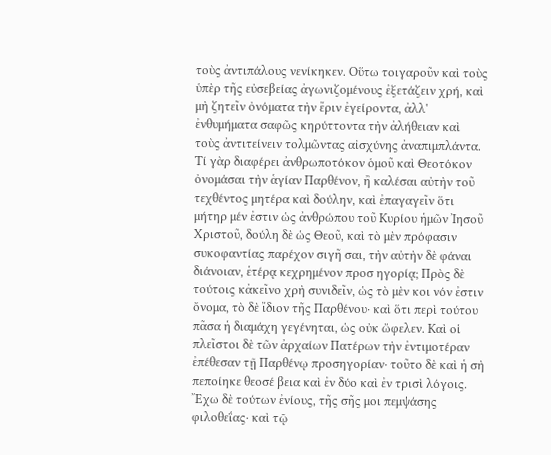τοὺς ἀντιπάλους νενίκηκεν. Οὕτω τοιγαροῦν καὶ τοὺς ὑπὲρ τῆς εὐσεβείας ἀγωνιζομένους ἐξετάζειν χρή, καὶ μὴ ζητεῖν ὀνόματα τὴν ἔριν ἐγείροντα, ἀλλ' ἐνθυμήματα σαφῶς κηρύττοντα τὴν ἀλήθειαν καὶ τοὺς ἀντιτείνειν τολμῶντας αἰσχύνης ἀναπιμπλάντα. Τί γὰρ διαφέρει ἀνθρωποτόκον ὁμοῦ καὶ Θεοτόκον ὀνομάσαι τὴν ἁγίαν Παρθένον, ἢ καλέσαι αὐτὴν τοῦ τεχθέντος μητέρα καὶ δούλην, καὶ ἐπαγαγεῖν ὅτι μήτηρ μέν ἐστιν ὡς ἀνθρώπου τοῦ Κυρίου ἡμῶν Ἰησοῦ Χριστοῦ, δούλη δὲ ὡς Θεοῦ, καὶ τὸ μὲν πρόφασιν συκοφαντίας παρέχον σιγῆ σαι, τὴν αὐτὴν δὲ φάναι διάνοιαν, ἑτέρᾳ κεχρημένον προσ ηγορίᾳ; Πρὸς δὲ τούτοις κἀκεῖνο χρὴ συνιδεῖν, ὡς τὸ μὲν κοι νόν ἐστιν ὄνομα, τὸ δὲ ἴδιον τῆς Παρθένου· καὶ ὅτι περὶ τούτου πᾶσα ἡ διαμάχη γεγένηται, ὡς οὐκ ὤφελεν. Καὶ οἱ πλεῖστοι δὲ τῶν ἀρχαίων Πατέρων τὴν ἐντιμοτέραν ἐπέθεσαν τῇ Παρθένῳ προσηγορίαν· τοῦτο δὲ καὶ ἡ σὴ πεποίηκε θεοσέ βεια καὶ ἐν δύο καὶ ἐν τρισὶ λόγοις. Ἔχω δὲ τούτων ἐνίους, τῆς σῆς μοι πεμψάσης φιλοθεΐας· καὶ τῷ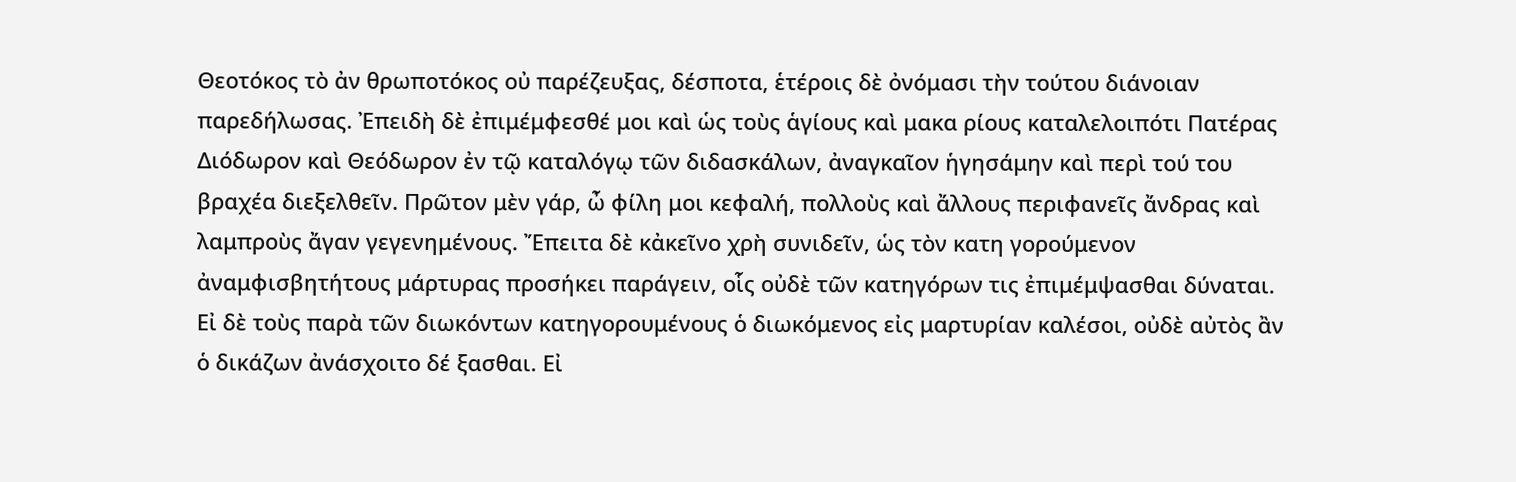Θεοτόκος τὸ ἀν θρωποτόκος οὐ παρέζευξας, δέσποτα, ἑτέροις δὲ ὀνόμασι τὴν τούτου διάνοιαν παρεδήλωσας. Ἐπειδὴ δὲ ἐπιμέμφεσθέ μοι καὶ ὡς τοὺς ἁγίους καὶ μακα ρίους καταλελοιπότι Πατέρας Διόδωρον καὶ Θεόδωρον ἐν τῷ καταλόγῳ τῶν διδασκάλων, ἀναγκαῖον ἡγησάμην καὶ περὶ τού του βραχέα διεξελθεῖν. Πρῶτον μὲν γάρ, ὦ φίλη μοι κεφαλή, πολλοὺς καὶ ἄλλους περιφανεῖς ἄνδρας καὶ λαμπροὺς ἄγαν γεγενημένους. Ἔπειτα δὲ κἀκεῖνο χρὴ συνιδεῖν, ὡς τὸν κατη γορούμενον ἀναμφισβητήτους μάρτυρας προσήκει παράγειν, οἷς οὐδὲ τῶν κατηγόρων τις ἐπιμέμψασθαι δύναται. Εἰ δὲ τοὺς παρὰ τῶν διωκόντων κατηγορουμένους ὁ διωκόμενος εἰς μαρτυρίαν καλέσοι, οὐδὲ αὐτὸς ἂν ὁ δικάζων ἀνάσχοιτο δέ ξασθαι. Εἰ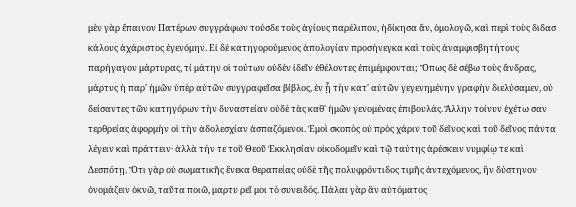μὲν γὰρ ἔπαινον Πατέρων συγγράφων τούσδε τοὺς ἁγίους παρέλιπον, ἠδίκησα ἄν, ὁμολογῶ, καὶ περὶ τοὺς διδασ κάλους ἀχάριστος ἐγενόμην. Εἰ δὲ κατηγορούμενος ἀπολογίαν προσήνεγκα καὶ τοὺς ἀναμφισβητήτους παρήγαγον μάρτυρας, τί μάτην οἱ τούτων οὐδὲν ἰδεῖν ἐθέλοντες ἐπιμέμφονται; Ὅπως δὲ σέβω τοὺς ἄνδρας, μάρτυς ἡ παρ' ἡμῶν ὑπὲρ αὐτῶν συγγραφεῖσα βίβλος, ἐν ᾗ τὴν κατ' αὐτῶν γεγενημένην γραφὴν διελύσαμεν, οὐ δείσαντες τῶν κατηγόρων τὴν δυναστείαν οὐδὲ τὰς καθ' ἡμῶν γενομένας ἐπιβουλάς. Ἄλλην τοίνυν ἐχέτω σαν τερθρείας ἀφορμὴν οἱ τὴν ἀδολεσχίαν ἀσπαζόμενοι. Ἐμοὶ σκοπὸς οὐ πρὸς χάριν τοῦ δεῖνος καὶ τοῦ δεῖνος πάντα λέγειν καὶ πράττειν· ἀλλὰ τήν τε τοῦ Θεοῦ Ἐκκλησίαν οἰκοδομεῖν καὶ τῷ ταύτης ἀρέσκειν νυμφίῳ τε καὶ Δεσπότῃ. Ὅτι γὰρ οὐ σωματικῆς ἕνεκα θεραπείας οὐδὲ τῆς πολυφρόντιδος τιμῆς ἀντεχόμενος, ἣν δύστηνον ὀνομάζειν ὀκνῶ, ταῦτα ποιῶ, μαρτυ ρεῖ μοι τὸ συνειδός. Πάλαι γὰρ ἂν αὐτόματος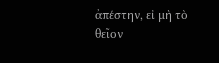ἀπέστην, εἰ μὴ τὸ θεῖον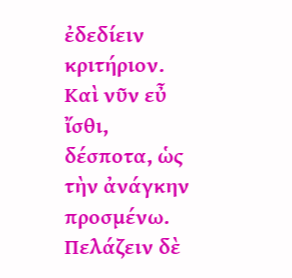ἐδεδίειν κριτήριον. Καὶ νῦν εὖ ἴσθι, δέσποτα, ὡς τὴν ἀνάγκην προσμένω. Πελάζειν δὲ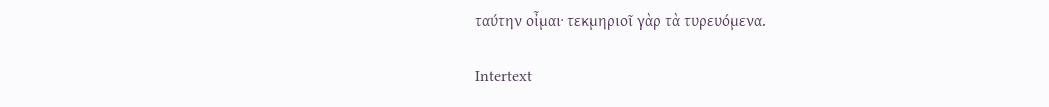ταύτην οἶμαι· τεκμηριοῖ γὰρ τὰ τυρευόμενα.

Intertext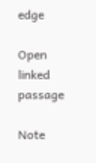edge

Open linked passage

Note